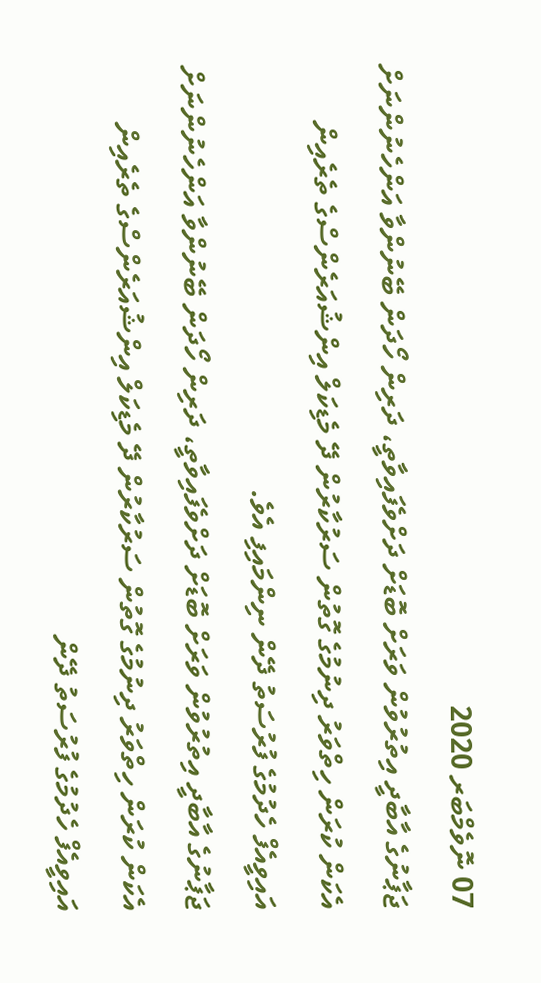07 ނޮވެމްބަރ 2020
ޖަޕާނުގެ އާބާދީ އިތުރުވުން ވަރަށް ބޮޑަށް ދަށްވެފައިވާތީ، ދަރިން ހޯދަން ބޭނުންވާ އަންހެނުންނަށް އެކަން ކުރަން ހިތްވަރު ދިނުމުގެ ގޮތުން ސަރުކާރުން ދޭ މެޑިކަލް އިންޝުއަރެންސްގެ ތެރެއިން އައިވީއެފް ހެދުމުގެ ފުރުސަތު ދޭން ނިންމައިފި އެވެ.
ޖަޕާނުގެ އާބާދީ އިތުރުވުން ވަރަށް ބޮޑަށް ދަށްވެފައިވާތީ، ދަރިން ހޯދަން ބޭނުންވާ އަންހެނުންނަށް އެކަން ކުރަން ހިތްވަރު ދިނުމުގެ ގޮތުން ސަރުކާރުން ދޭ މެޑިކަލް އިންޝުއަރެންސްގެ ތެރެއިން އައިވީއެފް ހެދުމުގެ ފުރުސަތު ދޭން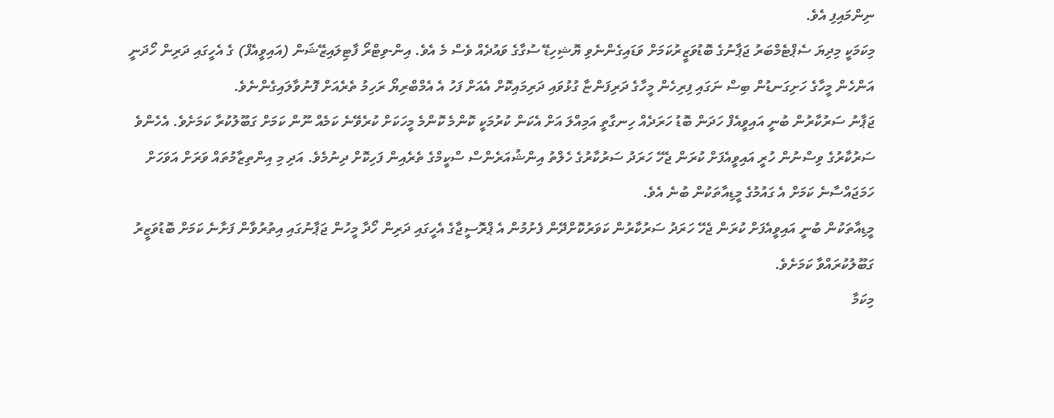ނިންމައިފި އެވެ.
މިކަމަކީ މިދިޔަ ސެޕްޓެމްބަރު ޖަޕާނުގެ ބޮޑުވަޒީރުކަމަށް ވަޑައިގެންނެވި ޔޮޝިހިޑޭ ސުގާގެ ވައުދެއް ވެސް މެ އެވެ. އިން-ވިޓްރޯ ފާޓިލައިޒޭޝަން (އައިވީއެފް) ގެ އެހީގައި ދަރިން ހޯދަނީ އަންހެން މީހާގެ ހަށިގަނޑުން ބިސް ނަގައި ފިރިހެން މީހާގެ ދަރިފަންޏާ ގުޅުވައި ދަރިމައިކޮށް އެއަށް ފަހު އެ އެމްބްރިޔޯ ރަހިމު ތެރެއަށް ފޮނުވާލައިގެންނެވެ.
ޖަޕާނު ސަރުކާރުން ބުނީ އައިވީއެފް ހަދަން ބޮޑު ހަރަދެއް ހިނގާތީ އަމިއްލަ އަށް އެކަން ކުރުމަކީ ކޮންމެ ކޮންމެ މީހަކަށް ކުރެވޭނެ ކަމެއް ނޫން ކަމަށް ގަބޫލުކުރާ ކަމަށެވެ. އެހެންވެ ސަރުކާރުގެ ވިސްނުން ހުރީ އައިވީއެފަށް ކުރަން ޖެހޭ ހަރަދު ސަރުކާރުގެ ހެލްތު އިންޝުއަރެންސް ސްކީމްގެ ތެރެއިން ފަހިކޮށް ދިނުމެވެ. އަދި މި އިންތިޒާމުތައް ވަރަށް އަވަހަށް ހަމަޖައްސާނެ ކަމަށް އެ ގައުމުގެ މީޑިއާތަކުން ބުނެ އެވެ.
މީޑިއާތަކުން ބުނީ އައިވީއެފަށް ކުރަން ޖެހޭ ހަރަދު ސަރުކާރުން ކަވަރުކޮށްދޭން ފެށުމުން އެ ޕްރޮސީޖާގެ އެހީގައި ދަރިން ހޯދާ މީހުން ޖަޕާނުގައި އިތުރުވާން ފަށާނެ ކަމަށް ބޮޑުވަޒީރު ގަބޫލުކުރައްވާ ކަމަށެވެ.
މިކަމާ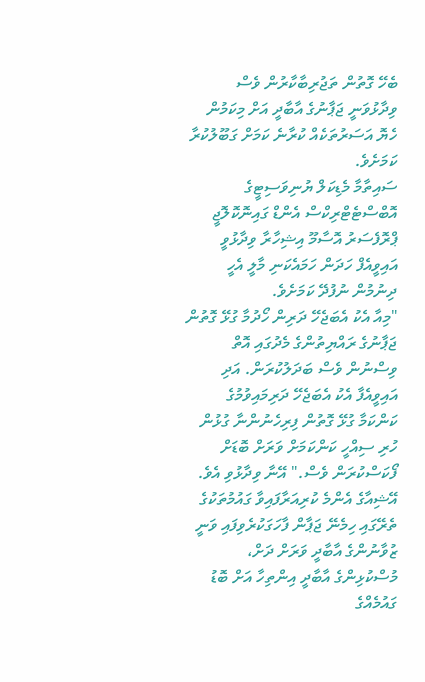ބެހޭ ގޮތުން ތަޖުރިބާކާރުން ވެސް ވިދާޅުވަނީ ޖަޕާނުގެ އާބާދީ އަށް މިކަމުން ހެޔޮ އަސަރުތަކެއް ކުރާނެ ކަމަށް ގަބޫލުކުރާ ކަމަށެވެ.
ސައިތާމާ މެޑިކަލް ޔުނިވަސިޓީގެ އޮބްސްޓެޓްރިކްސް އެންޑް ގައިނޮކޮލޮޖީ ޕްރޮފެސަރު އޮސާމޫ އިޝިހާރާ ވިދާޅުވީ އައިވީއެފް ހަދަން ހަމައެކަނި މާލީ އެހީ ދިނުމުން ނުފުދޭ ކަމަށެވެ.
"މިއާ އެކު އެބަޖެހޭ ދަރިން ހޯދުމާ ގުޅޭ ގޮތުން ޖަޕާނުގެ ރައްޔިތުންގެ މެދުގައި އޮތް ވިސްނުން ވެސް ބަދަލުކުރަން. އަދި އައިވީއެފާ އެކު އެބަޖެހޭ ދަރިމައިވުމުގެ ކަންކަމާ ގުޅޭ ގޮތުން ފިރިހެނުންނާ ގުޅުން ހުރި ސިއްހީ ކަންކަމަށް ވަރަށް ބޮޑަށް ފޯކަސްކުރަން ވެސް." އޭނާ ވިދާޅުވި އެވެ.
އޭޝިއާގެ އެންމެ ކުރިއަރާފައިވާ ގައުމުތަކުގެ ތެރޭގައި ހިމެނޭ ޖަޕާން ފާހަގަކުރެވިފައި ވަނީ ޒުވާނުންގެ އާބާދީ ވަރަށް ދަށް، މުސްކުޅިންގެ އާބާދީ އިންތިހާ އަށް ބޮޑު ގައުމެއްގެ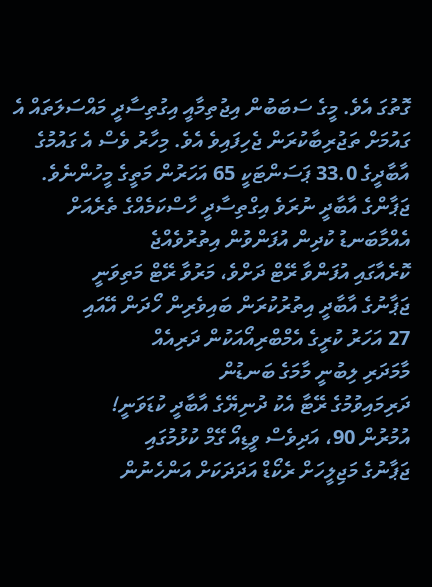ގޮތުގަ އެވެ. މީގެ ސަބަބުން އިޖުތިމާއީ އިގުތިސާދީ މައްސަލަތައް އެ ގައުމަށް ތަޖުރިބާކުރަން ޖެހިފައިވެ އެވެ. މިހާރު ވެސް އެ ގައުމުގެ އާބާދީގެ 33.0 ޕަސަންޓަކީ 65 އަހަރުން މަތީގެ މީހުންނެވެ.
ޖަޕާންގެ އާބާދީ ނުރަވެ އިގްތިސާދީ ހާސްކަމެއްގެ ތެރެއަށް
އެއްމާބަނޑު ކުދިން އުފަންވުން އިތުރުވެއްޖެ
ކޮރެއާގައި އުފަންވާ ރޭޓް ދަށްވެ، މަރުވާ ރޭޓް މަތިވަނީ
ޖަޕާނުގެ އާބާދީ އިތުރުކުރަން ބައިވެރިން ހޯދަން އޭއައި
27 އަހަރު ކުރީގެ އެމްބްރިއޯއަކުން ދަރިއެއް
މާމަދަރި ލިބުނީ މާމަގެ ބަނޑުން
ދަރިމައިވުމުގެ ރޭޓާ އެކު ދުނިޔޭގެ އާބާދީ ކުޑަވަނީ!
އުމުރުން 90، އަދިވެސް ވީޑިއޯ ގޭމް ކުޅުމުގައި
ޖަޕާނުގެ މަޖިލީހަށް ރެކޯޑް އަދަދަކަށް އަންހެނުން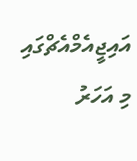އައިޖީއެމްއެޗްގައި މި އަހަރު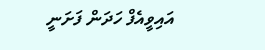އައިވީއެފް ހަދަން ފަށަނީ